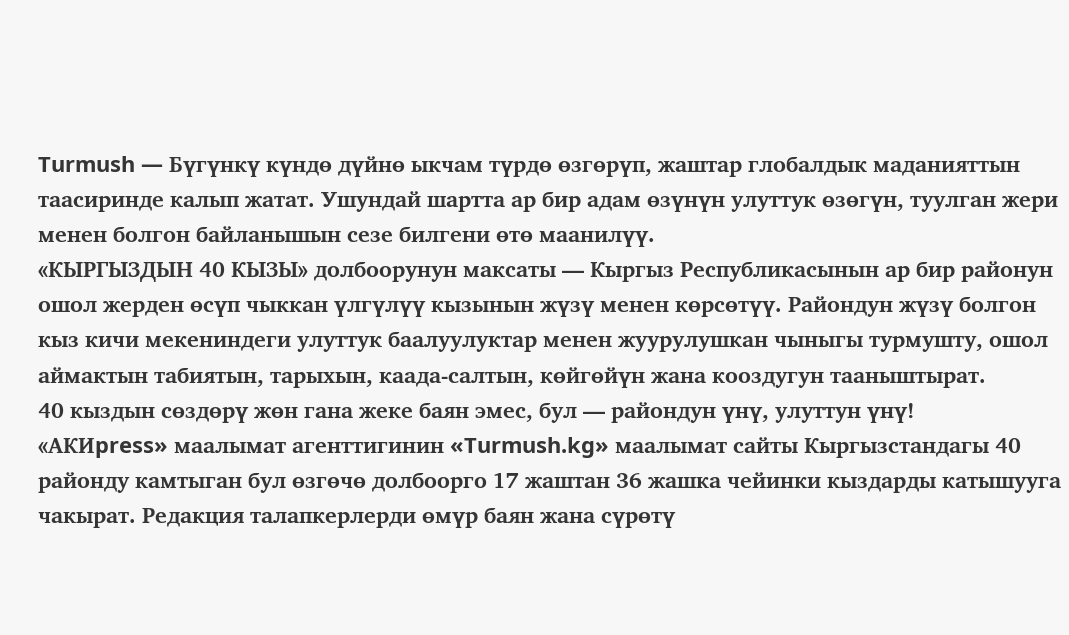Turmush — Бүгүнкү күндө дүйнө ыкчам түрдө өзгөрүп, жаштар глобалдык маданияттын таасиринде калып жатат. Ушундай шартта ар бир адам өзүнүн улуттук өзөгүн, туулган жери менен болгон байланышын сезе билгени өтө маанилүү.
«КЫРГЫЗДЫН 40 КЫЗЫ» долбоорунун максаты — Кыргыз Республикасынын ар бир районун ошол жерден өсүп чыккан үлгүлүү кызынын жүзү менен көрсөтүү. Райондун жүзү болгон кыз кичи мекениндеги улуттук баалуулуктар менен жуурулушкан чыныгы турмушту, ошол аймактын табиятын, тарыхын, каада-салтын, көйгөйүн жана кооздугун тааныштырат.
40 кыздын сөздөрү жөн гана жеке баян эмес, бул — райондун үнү, улуттун үнү!
«АКИpress» маалымат агенттигинин «Turmush.kg» маалымат сайты Кыргызстандагы 40 районду камтыган бул өзгөчө долбоорго 17 жаштан 36 жашка чейинки кыздарды катышууга чакырат. Редакция талапкерлерди өмүр баян жана сүрөтү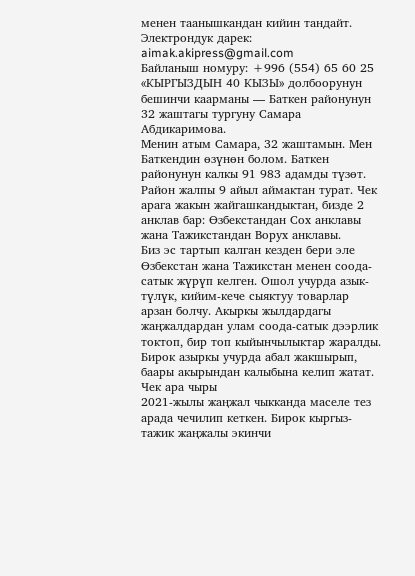менен таанышкандан кийин тандайт.
Электрондук дарек: aimak.akipress@gmail.com
Байланыш номуру: +996 (554) 65 60 25
«КЫРГЫЗДЫН 40 КЫЗЫ» долбоорунун бешинчи каарманы — Баткен районунун 32 жаштагы тургуну Самара Абдикаримова.
Менин атым Самара, 32 жаштамын. Мен Баткендин өзүнөн болом. Баткен районунун калкы 91 983 адамды түзөт. Район жалпы 9 айыл аймактан турат. Чек арага жакын жайгашкандыктан, бизде 2 анклав бар: Өзбекстандан Сох анклавы жана Тажикстандан Ворух анклавы.
Биз эс тартып калган кезден бери эле Өзбекстан жана Тажикстан менен соода-сатык жүрүп келген. Ошол учурда азык-түлүк, кийим-кече сыяктуу товарлар арзан болчу. Акыркы жылдардагы жаңжалдардан улам соода-сатык дээрлик токтоп, бир топ кыйынчылыктар жаралды. Бирок азыркы учурда абал жакшырып, баары акырындан калыбына келип жатат.
Чек ара чыры
2021-жылы жаңжал чыкканда маселе тез арада чечилип кеткен. Бирок кыргыз-тажик жаңжалы экинчи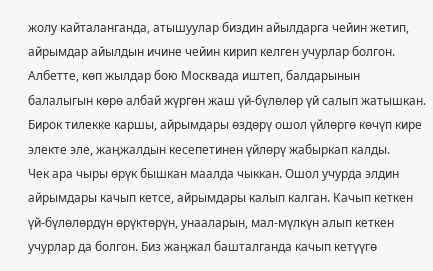жолу кайталанганда, атышуулар биздин айылдарга чейин жетип, айрымдар айылдын ичине чейин кирип келген учурлар болгон.
Албетте, көп жылдар бою Москвада иштеп, балдарынын балалыгын көрө албай жүргөн жаш үй-бүлөлөр үй салып жатышкан. Бирок тилекке каршы, айрымдары өздөрү ошол үйлөргө көчүп кире электе эле, жаңжалдын кесепетинен үйлөрү жабыркап калды.
Чек ара чыры өрүк бышкан маалда чыккан. Ошол учурда элдин айрымдары качып кетсе, айрымдары калып калган. Качып кеткен үй-бүлөлөрдүн өрүктөрүн, унааларын, мал-мүлкүн алып кеткен учурлар да болгон. Биз жаңжал башталганда качып кетүүгө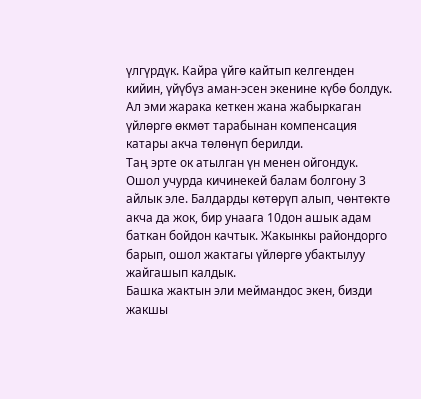үлгүрдүк. Кайра үйгө кайтып келгенден кийин, үйүбүз аман-эсен экенине күбө болдук. Ал эми жарака кеткен жана жабыркаган үйлөргө өкмөт тарабынан компенсация катары акча төлөнүп берилди.
Таң эрте ок атылган үн менен ойгондук. Ошол учурда кичинекей балам болгону 3 айлык эле. Балдарды көтөрүп алып, чөнтөктө акча да жок, бир унаага 10дон ашык адам баткан бойдон качтык. Жакынкы райондорго барып, ошол жактагы үйлөргө убактылуу жайгашып калдык.
Башка жактын эли меймандос экен, бизди жакшы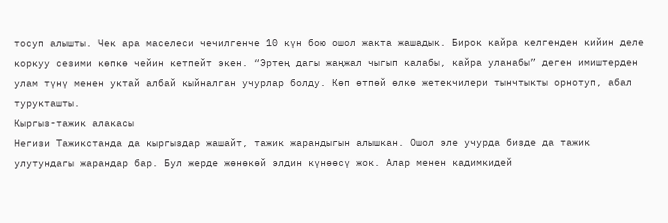тосуп алышты. Чек ара маселеси чечилгенче 10 күн бою ошол жакта жашадык. Бирок кайра келгенден кийин деле коркуу сезими көпкө чейин кетпейт экен. “Эртең дагы жаңжал чыгып калабы, кайра уланабы” деген имиштерден улам түнү менен уктай албай кыйналган учурлар болду. Көп өтпөй өлкө жетекчилери тынчтыкты орнотуп, абал турукташты.
Кыргыз-тажик алакасы
Негизи Тажикстанда да кыргыздар жашайт, тажик жарандыгын алышкан. Ошол эле учурда бизде да тажик улутундагы жарандар бар. Бул жерде жөнөкөй элдин күнөөсү жок. Алар менен кадимкидей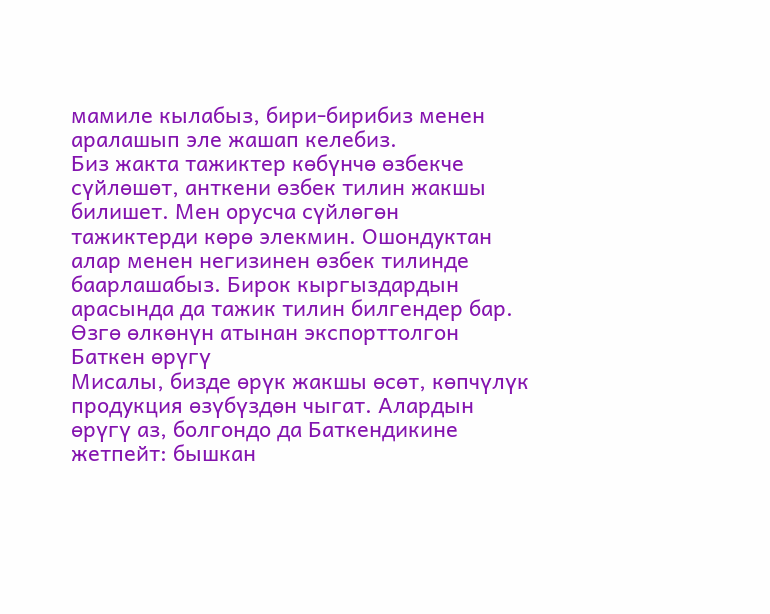мамиле кылабыз, бири-бирибиз менен аралашып эле жашап келебиз.
Биз жакта тажиктер көбүнчө өзбекче сүйлөшөт, анткени өзбек тилин жакшы билишет. Мен орусча сүйлөгөн тажиктерди көрө элекмин. Ошондуктан алар менен негизинен өзбек тилинде баарлашабыз. Бирок кыргыздардын арасында да тажик тилин билгендер бар.
Өзгө өлкөнүн атынан экспорттолгон Баткен өрүгү
Мисалы, бизде өрүк жакшы өсөт, көпчүлүк продукция өзүбүздөн чыгат. Алардын өрүгү аз, болгондо да Баткендикине жетпейт: бышкан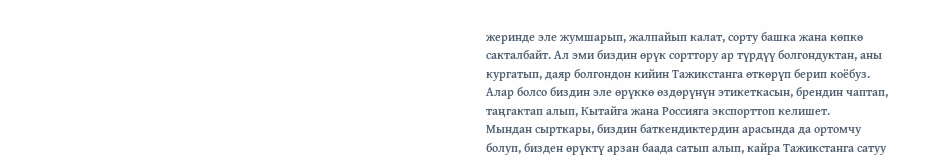жеринде эле жумшарып, жалпайып калат, сорту башка жана көпкө сакталбайт. Ал эми биздин өрүк сорттору ар түрдүү болгондуктан, аны кургатып, даяр болгондон кийин Тажикстанга өткөрүп берип коёбуз. Алар болсо биздин эле өрүккө өздөрүнүн этикеткасын, брендин чаптап, таңгактап алып, Кытайга жана Россияга экспорттоп келишет.
Мындан сырткары, биздин баткендиктердин арасында да ортомчу болуп, бизден өрүктү арзан баада сатып алып, кайра Тажикстанга сатуу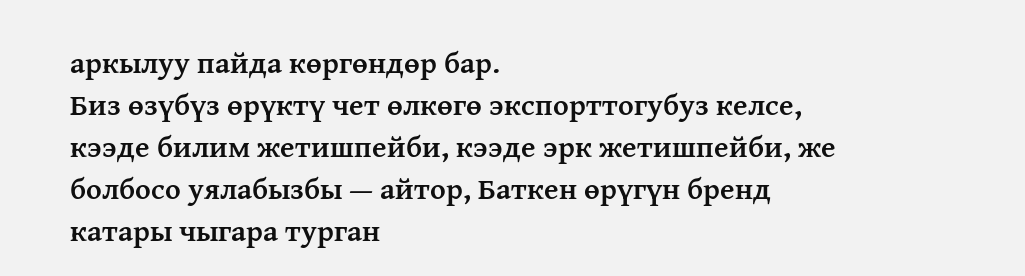аркылуу пайда көргөндөр бар.
Биз өзүбүз өрүктү чет өлкөгө экспорттогубуз келсе, кээде билим жетишпейби, кээде эрк жетишпейби, же болбосо уялабызбы — айтор, Баткен өрүгүн бренд катары чыгара турган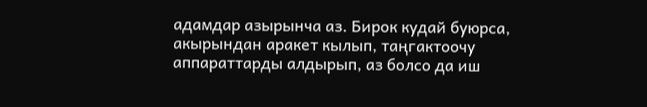адамдар азырынча аз. Бирок кудай буюрса, акырындан аракет кылып, таңгактоочу аппараттарды алдырып, аз болсо да иш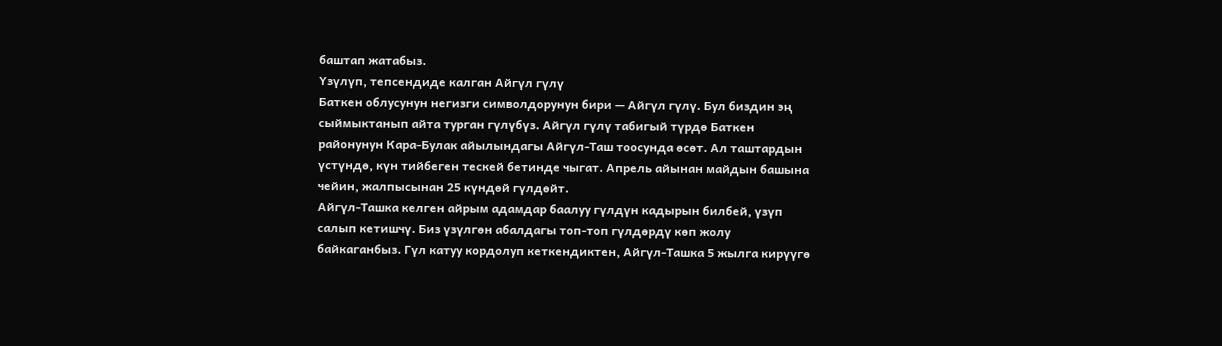баштап жатабыз.
Үзүлүп, тепсендиде калган Айгүл гүлү
Баткен облусунун негизги символдорунун бири — Айгүл гүлү. Бул биздин эң сыймыктанып айта турган гүлүбүз. Айгүл гүлү табигый түрдө Баткен районунун Кара-Булак айылындагы Айгүл-Таш тоосунда өсөт. Ал таштардын үстүндө, күн тийбеген тескей бетинде чыгат. Апрель айынан майдын башына чейин, жалпысынан 25 күндөй гүлдөйт.
Айгүл-Ташка келген айрым адамдар баалуу гүлдүн кадырын билбей, үзүп салып кетишчү. Биз үзүлгөн абалдагы топ-топ гүлдөрдү көп жолу байкаганбыз. Гүл катуу кордолуп кеткендиктен, Айгүл-Ташка 5 жылга кирүүгө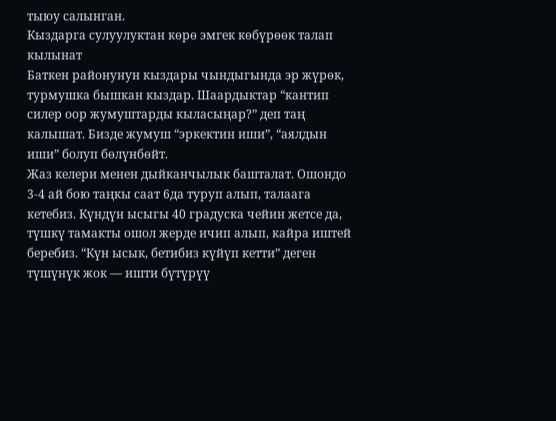тыюу салынган.
Кыздарга сулуулуктан көрө эмгек көбүрөөк талап кылынат
Баткен районунун кыздары чындыгында эр жүрөк, турмушка бышкан кыздар. Шаардыктар “кантип силер оор жумуштарды кыласыңар?” деп таң калышат. Бизде жумуш “эркектин иши”, “аялдын иши” болуп бөлүнбөйт.
Жаз келери менен дыйканчылык башталат. Ошондо 3-4 ай бою таңкы саат 6да туруп алып, талаага кетебиз. Күндүн ысыгы 40 градуска чейин жетсе да, түшкү тамакты ошол жерде ичип алып, кайра иштей беребиз. “Күн ысык, бетибиз күйүп кетти” деген түшүнүк жок — ишти бүтүрүү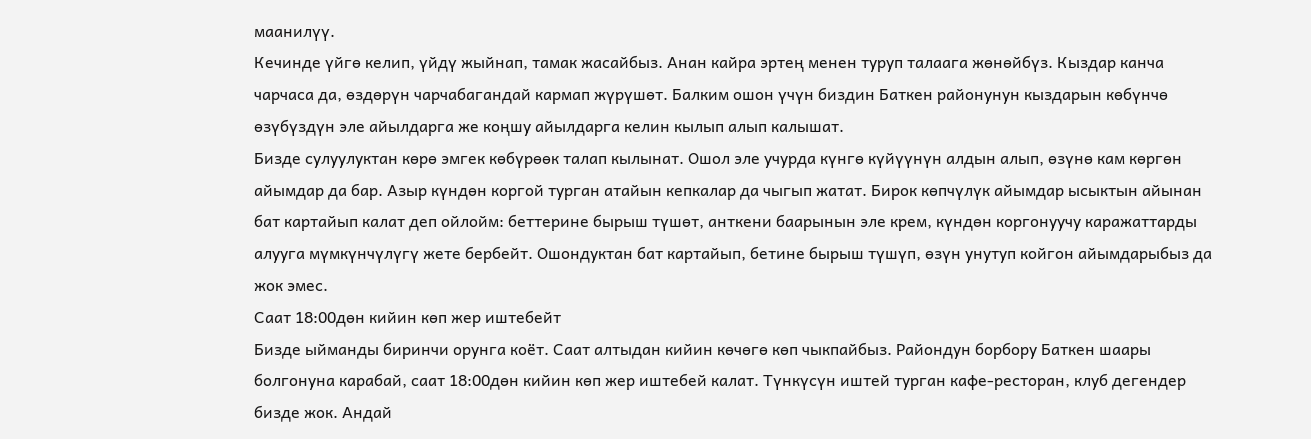маанилүү.
Кечинде үйгө келип, үйдү жыйнап, тамак жасайбыз. Анан кайра эртең менен туруп талаага жөнөйбүз. Кыздар канча чарчаса да, өздөрүн чарчабагандай кармап жүрүшөт. Балким ошон үчүн биздин Баткен районунун кыздарын көбүнчө өзүбүздүн эле айылдарга же коңшу айылдарга келин кылып алып калышат.
Бизде сулуулуктан көрө эмгек көбүрөөк талап кылынат. Ошол эле учурда күнгө күйүүнүн алдын алып, өзүнө кам көргөн айымдар да бар. Азыр күндөн коргой турган атайын кепкалар да чыгып жатат. Бирок көпчүлүк айымдар ысыктын айынан бат картайып калат деп ойлойм: беттерине бырыш түшөт, анткени баарынын эле крем, күндөн коргонуучу каражаттарды алууга мүмкүнчүлүгү жете бербейт. Ошондуктан бат картайып, бетине бырыш түшүп, өзүн унутуп койгон айымдарыбыз да жок эмес.
Саат 18:00дөн кийин көп жер иштебейт
Бизде ыйманды биринчи орунга коёт. Саат алтыдан кийин көчөгө көп чыкпайбыз. Райондун борбору Баткен шаары болгонуна карабай, саат 18:00дөн кийин көп жер иштебей калат. Түнкүсүн иштей турган кафе-ресторан, клуб дегендер бизде жок. Андай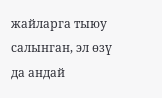жайларга тыюу салынган, эл өзү да андай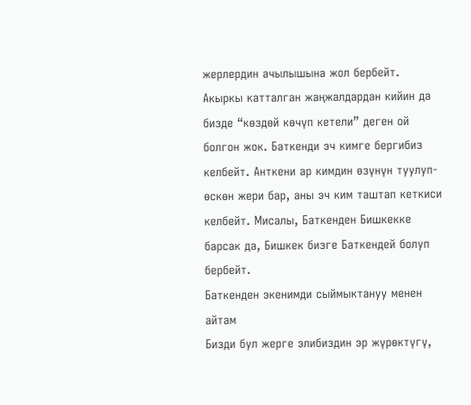жерлердин ачылышына жол бербейт.
Акыркы катталган жаңжалдардан кийин да бизде “көздөй көчүп кетели” деген ой болгон жок. Баткенди эч кимге бергибиз келбейт. Анткени ар кимдин өзүнүн туулуп-өскөн жери бар, аны эч ким таштап кеткиси келбейт. Мисалы, Баткенден Бишкекке барсак да, Бишкек бизге Баткендей болуп бербейт.
Баткенден экенимди сыймыктануу менен айтам
Бизди бул жерге элибиздин эр жүрөктүгү,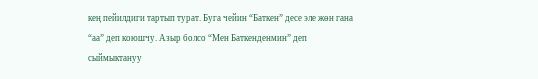кең пейилдиги тартып турат. Буга чейин “Баткен” десе эле жөн гана “аа” деп коюшчу. Азыр болсо “Мен Баткенденмин” деп сыймыктануу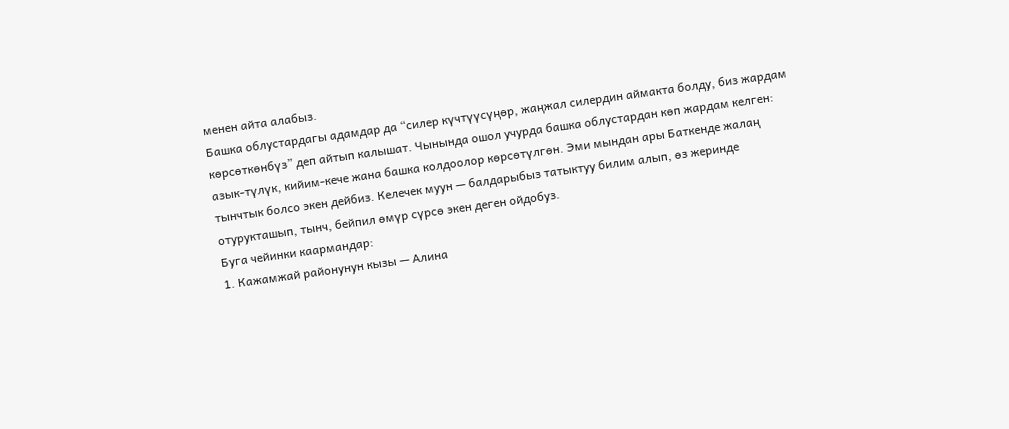менен айта алабыз.
Башка облустардагы адамдар да “силер күчтүүсүңөр, жаңжал силердин аймакта болду, биз жардам көрсөткөнбүз” деп айтып калышат. Чынында ошол учурда башка облустардан көп жардам келген: азык-түлүк, кийим-кече жана башка колдоолор көрсөтүлгөн. Эми мындан ары Баткенде жалаң тынчтык болсо экен дейбиз. Келечек муун — балдарыбыз татыктуу билим алып, өз жеринде отурукташып, тынч, бейпил өмүр сүрсө экен деген ойдобуз.
Буга чейинки каармандар:
1. Кажамжай районунун кызы — Алина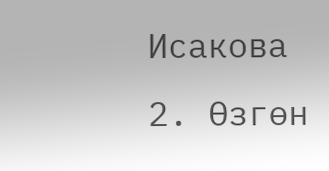Исакова
2. Өзгөн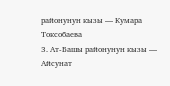районунун кызы — Кумара Токсобаева
3. Ат-Башы районунун кызы — Айсунат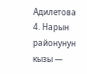Адилетова
4. Нарын районунун кызы —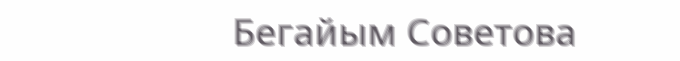Бегайым Советова